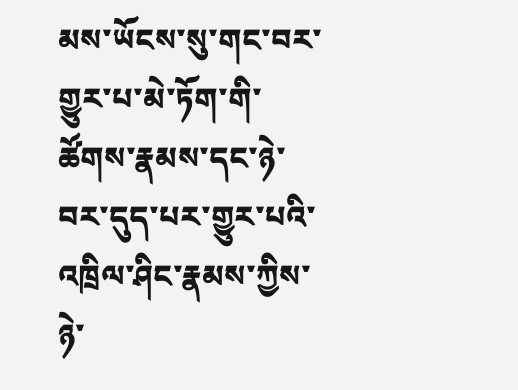མས་ཡོངས་སུ་གང་བར་གྱུར་པ་མེ་ཏོག་གི་ཚོགས་རྣམས་དང་ཉེ་བར་དུད་པར་གྱུར་པའི་འཁྲིལ་ཤིང་རྣམས་ཀྱིས་ཉེ་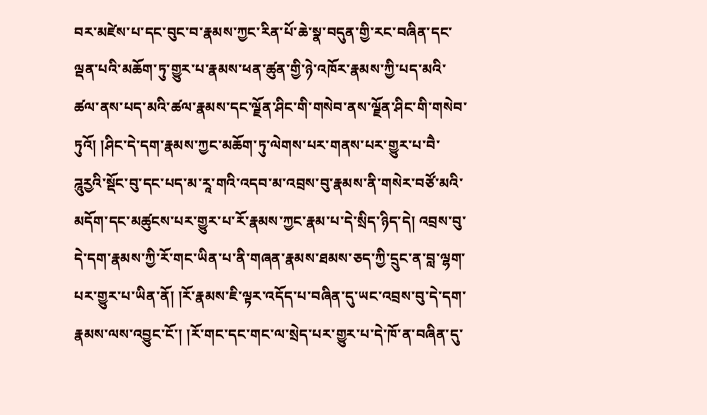བར་མཛེས་པ་དང་བུང་བ་རྣམས་ཀྱང་རིན་པོ་ཆེ་སྣ་བདུན་གྱི་རང་བཞིན་དང་ལྡན་པའི་མཆོག་ཏུ་གྱུར་པ་རྣམས་ཕན་ཚུན་གྱི་ཉེ་འཁོར་རྣམས་ཀྱི་པད་མའི་ཚལ་ནས་པད་མའི་ཚལ་རྣམས་དང་ལྗོན་ཤིང་གི་གསེབ་ནས་ལྗོན་ཤིང་གི་གསེབ་ཏུའོ། །ཤིང་དེ་དག་རྣམས་ཀྱང་མཆོག་ཏུ་ལེགས་པར་གནས་པར་གྱུར་པ་བཻ་ཌཱུརྱའི་སྡོང་བུ་དང་པད་མ་རཱ་གའི་འདབ་མ་འབྲས་བུ་རྣམས་ནི་གསེར་བཙོ་མའི་མདོག་དང་མཚུངས་པར་གྱུར་པ་རོ་རྣམས་ཀྱང་རྣམ་པ་དེ་སྲིད་ཉིད་དེ། འབྲས་བུ་དེ་དག་རྣམས་ཀྱི་རོ་གང་ཡིན་པ་ནི་གཞན་རྣམས་ཐམས་ཅད་ཀྱི་དྲུང་ན་བླ་ལྷག་པར་གྱུར་པ་ཡིན་ནོ། །རོ་རྣམས་ཇི་ལྟར་འདོད་པ་བཞིན་དུ་ཡང་འབྲས་བུ་དེ་དག་རྣམས་ལས་འབྱུང་ངོ་། །རོ་གང་དང་གང་ལ་སྲེད་པར་གྱུར་པ་དེ་ཁོ་ན་བཞིན་དུ་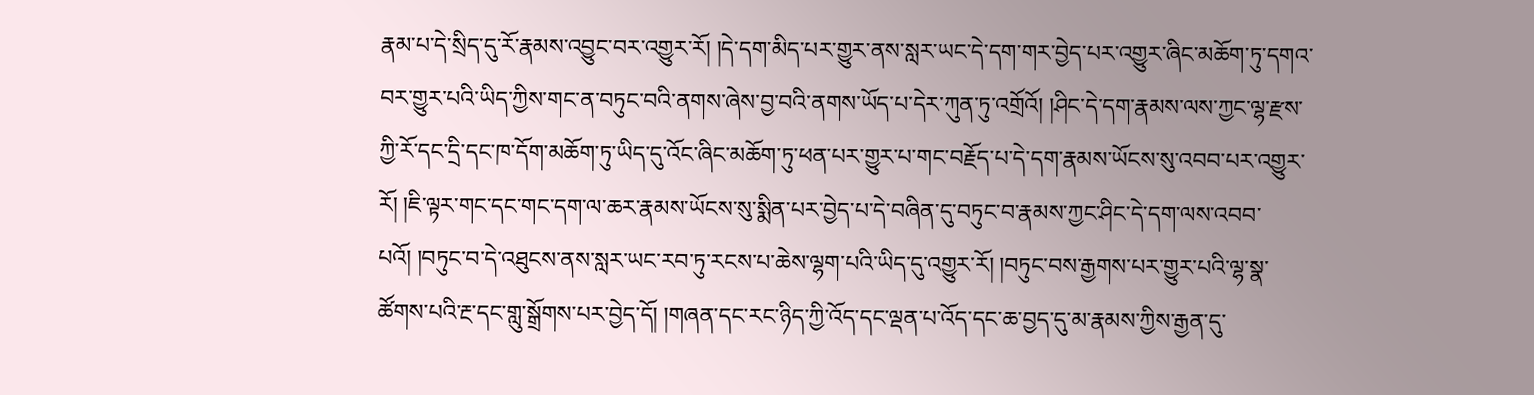རྣམ་པ་དེ་སྲིད་དུ་རོ་རྣམས་འབྱུང་བར་འགྱུར་རོ། །དེ་དག་མིད་པར་གྱུར་ནས་སླར་ཡང་དེ་དག་གར་བྱེད་པར་འགྱུར་ཞིང་མཆོག་ཏུ་དགའ་བར་གྱུར་པའི་ཡིད་ཀྱིས་གང་ན་བཏུང་བའི་ནགས་ཞེས་བྱ་བའི་ནགས་ཡོད་པ་དེར་ཀུན་ཏུ་འགྲོའོ། །ཤིང་དེ་དག་རྣམས་ལས་ཀྱང་ལྷ་རྫས་ཀྱི་རོ་དང་དྲི་དང་ཁ་དོག་མཆོག་ཏུ་ཡིད་དུ་འོང་ཞིང་མཆོག་ཏུ་ཕན་པར་གྱུར་པ་གང་བརྗོད་པ་དེ་དག་རྣམས་ཡོངས་སུ་འབབ་པར་འགྱུར་རོ། །ཇི་ལྟར་གང་དང་གང་དག་ལ་ཆར་རྣམས་ཡོངས་སུ་སྨིན་པར་བྱེད་པ་དེ་བཞིན་དུ་བཏུང་བ་རྣམས་ཀྱང་ཤིང་དེ་དག་ལས་འབབ་པའོ། །བཏུང་བ་དེ་འཐུངས་ནས་སླར་ཡང་རབ་ཏུ་རངས་པ་ཆེས་ལྷག་པའི་ཡིད་དུ་འགྱུར་རོ། །བཏུང་བས་རྒྱགས་པར་གྱུར་པའི་ལྷ་སྣ་ཚོགས་པའི་རྔ་དང་གླུ་སྒྲོགས་པར་བྱེད་དོ། །གཞན་དང་རང་ཉིད་ཀྱི་འོད་དང་ལྡན་པ་འོད་དང་ཆ་བྱད་དུ་མ་རྣམས་ཀྱིས་རྒྱན་དུ་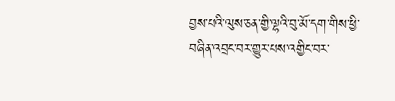བྱས་པའི་ལུས་ཅན་གྱི་ལྷའི་བུ་མོ་དག་གིས་ཕྱི་བཞིན་འབྲང་བར་གྱུར་པས་འགྱིང་བར་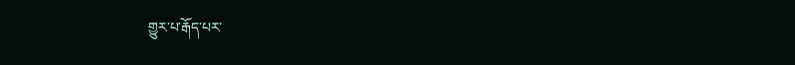གྱུར་པ་རྒོད་པར་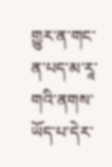གྱུར་ན་གང་ན་པད་མ་རཱ་གའི་ནགས་ཡོད་པ་དེར་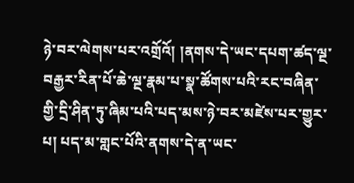ཉེ་བར་ལེགས་པར་འགྲོའོ། །ནགས་དེ་ཡང་དཔག་ཚད་ལྔ་བརྒྱར་རིན་པོ་ཆེ་ལྔ་རྣམ་པ་སྣ་ཚོགས་པའི་རང་བཞིན་གྱི་དྲི་ཤིན་ཏུ་ཞིམ་པའི་པད་མས་ཉེ་བར་མཛེས་པར་གྱུར་པ། པད་མ་གླང་པོའི་ནགས་དེ་ན་ཡང་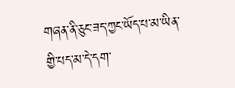གཞན་ནི་ཅུང་ཟད་ཀྱང་ཡོད་པ་མ་ཡིན་གྱི་པད་མ་དེ་དག་